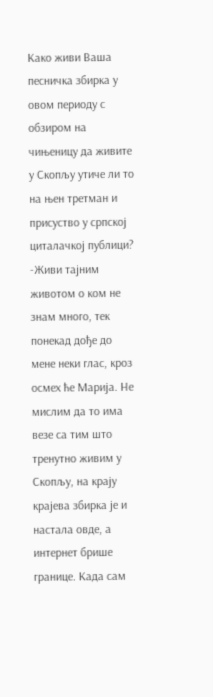Како живи Ваша песничка збирка у овом периоду с обзиром на чињеницу да живите у Скопљу утиче ли то на њен третман и присуство у српској циталачкој публици?
-Живи тајним животом о ком не знам много, тек понекад дође до мене неки глас, кроз осмех ће Марија. Не мислим да то има везе са тим што тренутно живим у Скопљу, на крају крајева збирка је и настала овде, а интернет брише границе. Када сам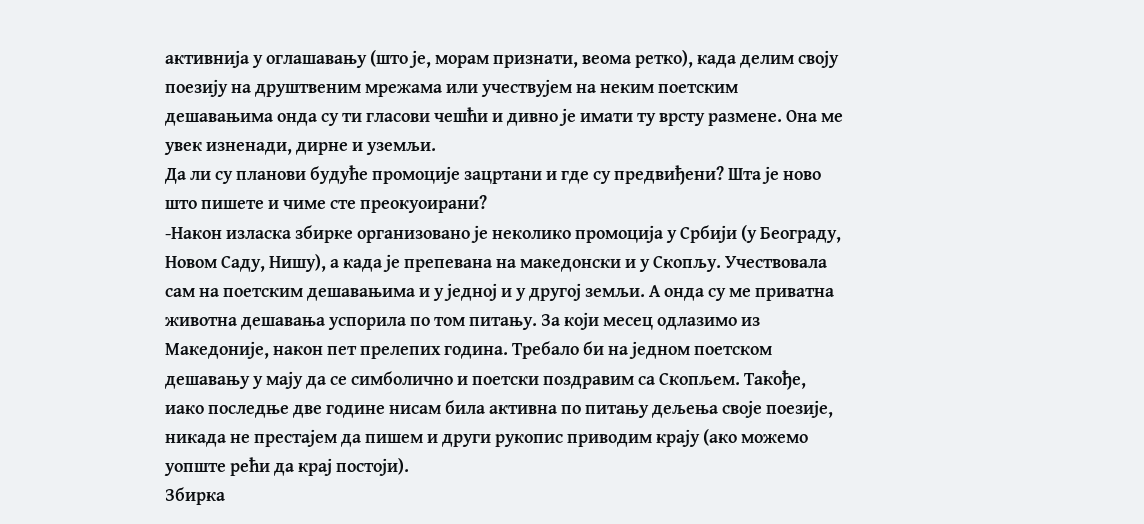активнија у оглашавању (што је, морам признати, веома ретко), када делим своју поезију на друштвеним мрежама или учествујем на неким поетским дешавањима онда су ти гласови чешћи и дивно је имати ту врсту размене. Она ме увек изненади, дирне и уземљи.
Да ли су планови будуће промоције зацртани и где су предвиђени? Шта је ново што пишете и чиме сте преокуоирани?
-Након изласка збирке организовано је неколико промоција у Србији (у Београду, Новом Саду, Нишу), а када је препевана на македонски и у Скопљу. Учествовала сам на поетским дешавањима и у једној и у другој земљи. А онда су ме приватна животна дешавања успорила по том питању. За који месец одлазимо из Македоније, након пет прелепих година. Требало би на једном поетском дешавању у мају да се симболично и поетски поздравим са Скопљем. Такође, иако последње две године нисам била активна по питању дељења своје поезије, никада не престајем да пишем и други рукопис приводим крају (ако можемо уопште рећи да крај постоји).
Збирка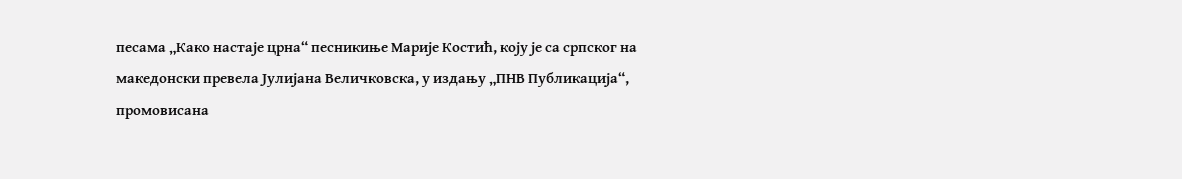песама „Како настаје црна“ песникиње Марије Костић, коју је са српског на македонски превела Јулијана Величковска, у издању „ПНВ Публикација“, промовисана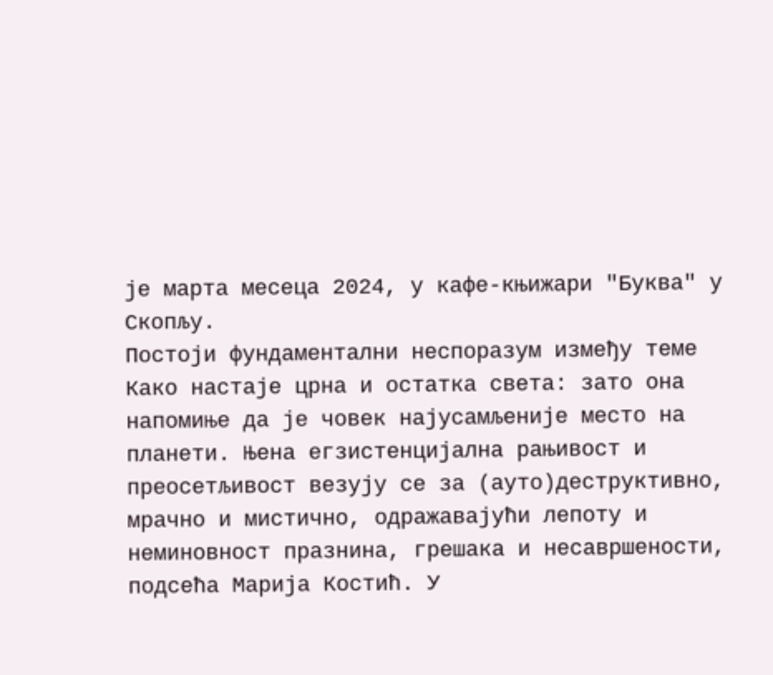је марта месеца 2024, у кафе-књижари "Буква" у Скопљу.
Постоји фундаментални неспоразум између теме Како настаје црна и остатка света: зато она напомиње да је човек најусамљеније место на планети. Њена егзистенцијална рањивост и преосетљивост везују се за (ауто)деструктивно, мрачно и мистично, одражавајући лепоту и неминовност празнина, грешака и несавршености, подсећа Марија Костић. У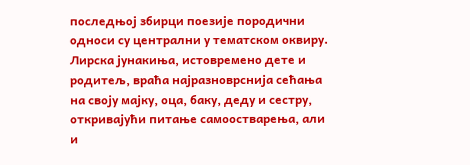последњој збирци поезије породични односи су централни у тематском оквиру. Лирска јунакиња, истовремено дете и родитељ, враћа најразноврснија сећања на своју мајку, оца, баку, деду и сестру, откривајући питање самоостварења, али и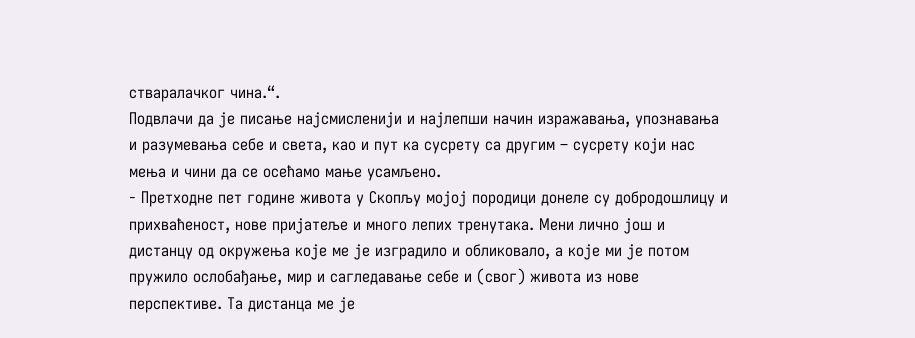стваралачког чина.“.
Подвлачи да је писање најсмисленији и најлепши начин изражавања, упознавања и разумевања себе и света, као и пут ка сусрету са другим – сусрету који нас мења и чини да се осећамо мање усамљенo.
- Претходне пет године живота у Скопљу мојој породици донеле су добродошлицу и прихваћеност, нове пријатеље и много лепих тренутака. Мени лично још и дистанцу од окружења које ме је изградило и обликовало, а које ми је потом пружило ослобађање, мир и сагледавање себе и (свог) живота из нове перспективе. Та дистанца ме је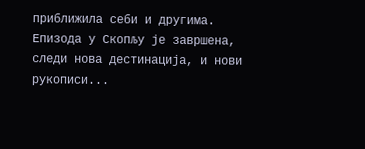приближила себи и другима. Епизода у Скопљу је завршена, следи нова дестинација, и нови рукописи...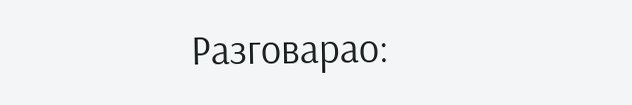Разговарао: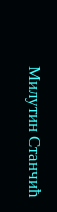Милутин Станчић